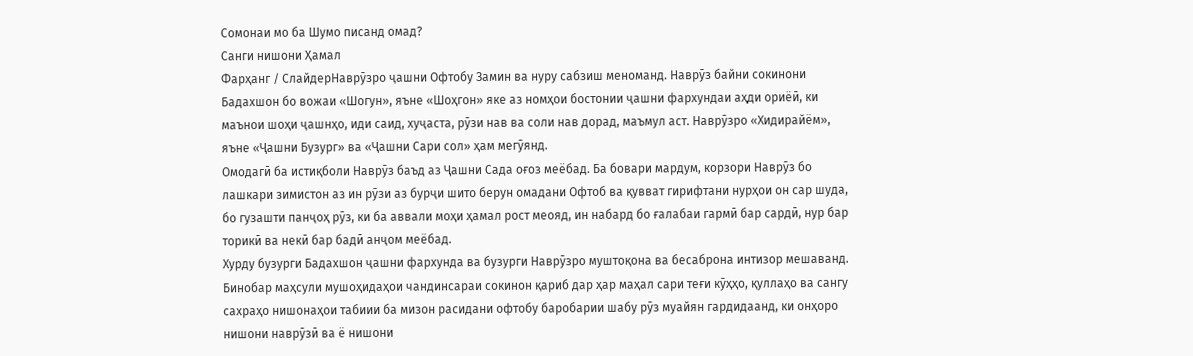Сомонаи мо ба Шумо писанд омад?
Санги нишони Ҳамал
Фарҳанг / СлайдерНаврӯзро ҷашни Офтобу Замин ва нуру сабзиш меноманд. Наврӯз байни сокинони Бадахшон бо вожаи «Шогун», яъне «Шоҳгон» яке аз номҳои бостонии ҷашни фархундаи аҳди ориёӣ, ки маънои шоҳи ҷашнҳо, иди саид, хуҷаста, рӯзи нав ва соли нав дорад, маъмул аст. Наврӯзро «Хидирайём», яъне «Ҷашни Бузург» ва «Ҷашни Сари сол» ҳам мегӯянд.
Омодагӣ ба истиқболи Наврӯз баъд аз Ҷашни Сада оғоз меёбад. Ба бовари мардум, корзори Наврӯз бо лашкари зимистон аз ин рӯзи аз бурҷи шито берун омадани Офтоб ва қувват гирифтани нурҳои он сар шуда, бо гузашти панҷоҳ рӯз, ки ба аввали моҳи ҳамал рост меояд, ин набард бо ғалабаи гармӣ бар сардӣ, нур бар торикӣ ва некӣ бар бадӣ анҷом меёбад.
Хурду бузурги Бадахшон ҷашни фархунда ва бузурги Наврӯзро муштоқона ва бесаброна интизор мешаванд. Бинобар маҳсули мушоҳидаҳои чандинсараи сокинон қариб дар ҳар маҳал сари теғи кӯҳҳо, қуллаҳо ва сангу сахраҳо нишонаҳои табиии ба мизон расидани офтобу баробарии шабу рӯз муайян гардидаанд, ки онҳоро нишони наврӯзӣ ва ё нишони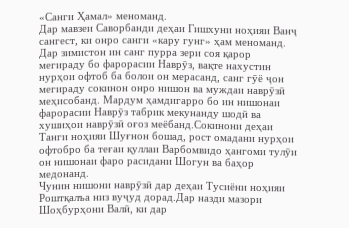«Санги Ҳамал» меноманд.
Дар мавзеи Саворбанди деҳаи Гишхуни ноҳияи Ванҷ сангест, ки онро санги «кару гунг» ҳам меноманд. Дар зимистон ин санг пурра зери соя қарор мегираду бо фарорасии Наврӯз, вақте нахустин нурҳои офтоб ба болои он мерасанд, санг гӯё ҷон мегираду сокинон онро нишон ва муждаи наврӯзӣ меҳисобанд. Мардум ҳамдигарро бо ин нишонаи фарорасии Наврӯз табрик мекунанду шодӣ ва хушиҳои наврӯзӣ оғоз меёбанд.Сокинони деҳаи Танги ноҳияи Шуғнон бошад, рост омадани нурҳои офтобро ба теғаи қуллаи Варбомвидо ҳангоми тулӯи он нишонаи фаро расидани Шогун ва баҳор медонанд.
Чунин нишони наврӯзӣ дар деҳаи Тусиёни ноҳияи Роштқалъа низ вуҷуд дорад.Дар назди мазори Шоҳбурҳони Валӣ, ки дар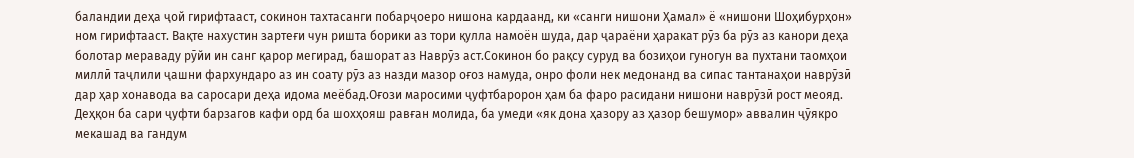баландии деҳа ҷой гирифтааст, сокинон тахтасанги побарҷоеро нишона кардаанд, ки «санги нишони Ҳамал» ё «нишони Шоҳибурҳон» ном гирифтааст. Вақте нахустин зартеғи чун ришта борики аз тори қулла намоён шуда, дар ҷараёни ҳаракат рӯз ба рӯз аз канори деҳа болотар мераваду рӯйи ин санг қарор мегирад, башорат аз Наврӯз аст.Сокинон бо рақсу суруд ва бозиҳои гуногун ва пухтани таомҳои миллӣ таҷлили ҷашни фархундаро аз ин соату рӯз аз назди мазор оғоз намуда, онро фоли нек медонанд ва сипас тантанаҳои наврӯзӣ дар ҳар хонавода ва саросари деҳа идома меёбад.Оғози маросими ҷуфтбаророн ҳам ба фаро расидани нишони наврӯзӣ рост меояд. Деҳқон ба сари ҷуфти барзагов кафи орд ба шохҳояш равған молида, ба умеди «як дона ҳазору аз ҳазор бешумор» аввалин ҷӯякро мекашад ва гандум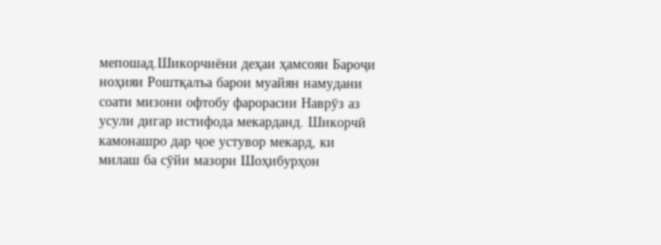мепошад.Шикорчиёни деҳаи ҳамсояи Бароҷи ноҳияи Роштқалъа барои муайян намудани соати мизони офтобу фарорасии Наврӯз аз усули дигар истифода мекарданд. Шикорчӣ камонашро дар ҷое устувор мекард, ки милаш ба сӯйи мазори Шоҳибурҳон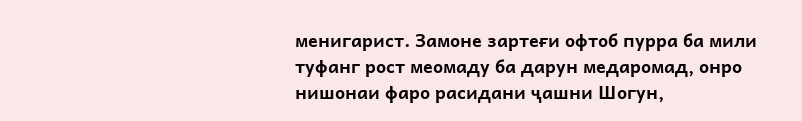менигарист. Замоне зартеғи офтоб пурра ба мили туфанг рост меомаду ба дарун медаромад, онро нишонаи фаро расидани ҷашни Шогун,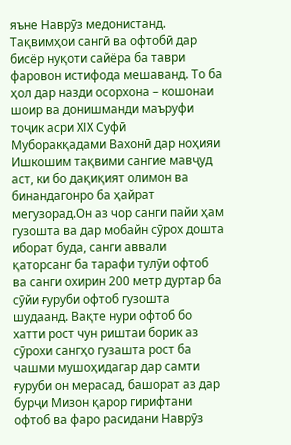яъне Наврӯз медонистанд.
Тақвимҳои сангӣ ва офтобӣ дар бисёр нуқоти сайёра ба таври фаровон истифода мешаванд. То ба ҳол дар назди осорхона – кошонаи шоир ва донишманди маъруфи тоҷик асри XIX Суфӣ Муборакқадами Вахонӣ дар ноҳияи Ишкошим тақвими сангие мавҷуд аст, ки бо дақиқият олимон ва бинандагонро ба ҳайрат мегузорад.Он аз чор санги пайи ҳам гузошта ва дар мобайн сӯрох дошта иборат буда, санги аввали қаторсанг ба тарафи тулӯи офтоб ва санги охирин 200 метр дуртар ба сӯйи ғуруби офтоб гузошта шудаанд. Вақте нури офтоб бо хатти рост чун риштаи борик аз сӯрохи сангҳо гузашта рост ба чашми мушоҳидагар дар самти ғуруби он мерасад, башорат аз дар бурҷи Мизон қарор гирифтани офтоб ва фаро расидани Наврӯз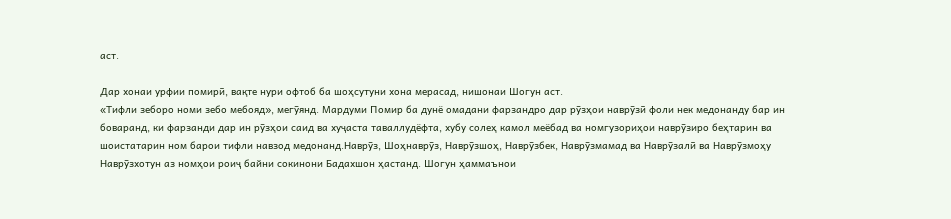аст.

Дар хонаи урфии помирӣ, вақте нури офтоб ба шоҳсутуни хона мерасад, нишонаи Шогун аст.
«Тифли зеборо номи зебо мебояд», мегӯянд. Мардуми Помир ба дунё омадани фарзандро дар рӯзҳои наврӯзӣ фоли нек медонанду бар ин боваранд, ки фарзанди дар ин рӯзҳои саид ва хуҷаста таваллудёфта, хубу солеҳ камол меёбад ва номгузориҳои наврӯзиро беҳтарин ва шоистатарин ном барои тифли навзод медонанд.Наврӯз, Шоҳнаврӯз, Наврӯзшоҳ, Наврӯзбек, Наврӯзмамад ва Наврӯзалӣ ва Наврӯзмоҳу Наврӯзхотун аз номҳои роиҷ байни сокинони Бадахшон ҳастанд. Шогун ҳаммаънои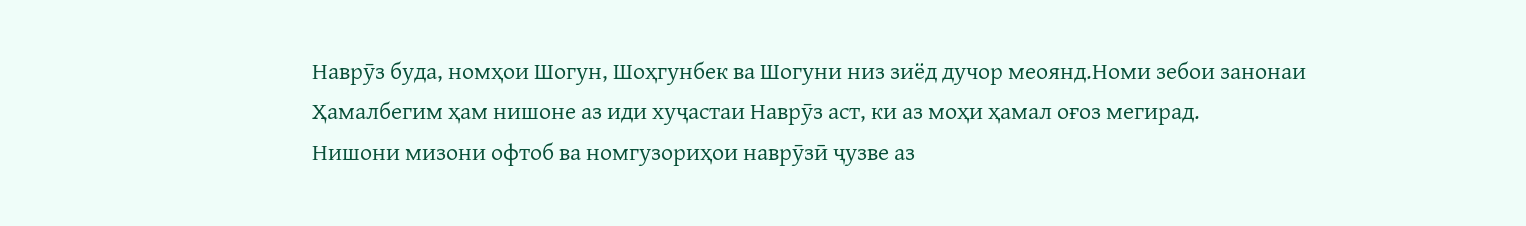Наврӯз буда, номҳои Шогун, Шоҳгунбек ва Шогуни низ зиёд дучор меоянд.Номи зебои занонаи Ҳамалбегим ҳам нишоне аз иди хуҷастаи Наврӯз аст, ки аз моҳи ҳамал оғоз мегирад.
Нишони мизони офтоб ва номгузориҳои наврӯзӣ ҷузве аз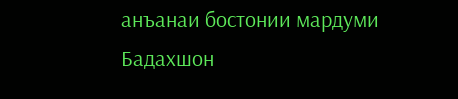анъанаи бостонии мардуми Бадахшон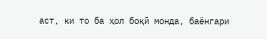аст, ки то ба ҳол боқӣ монда, баёнгари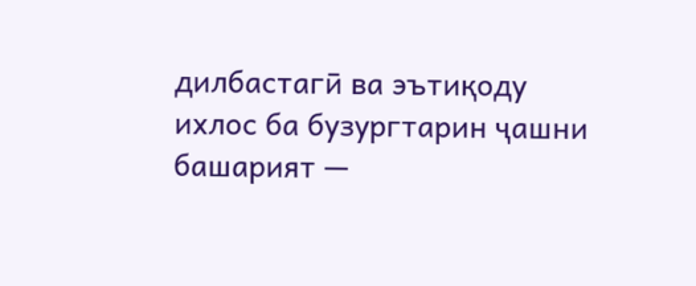дилбастагӣ ва эътиқоду ихлос ба бузургтарин ҷашни башарият —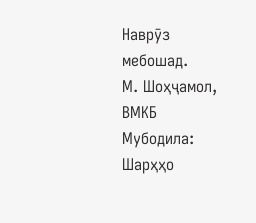Наврӯз мебошад.
М. Шоҳҷамол,
ВМКБ
Мубодила:
Шарҳҳо